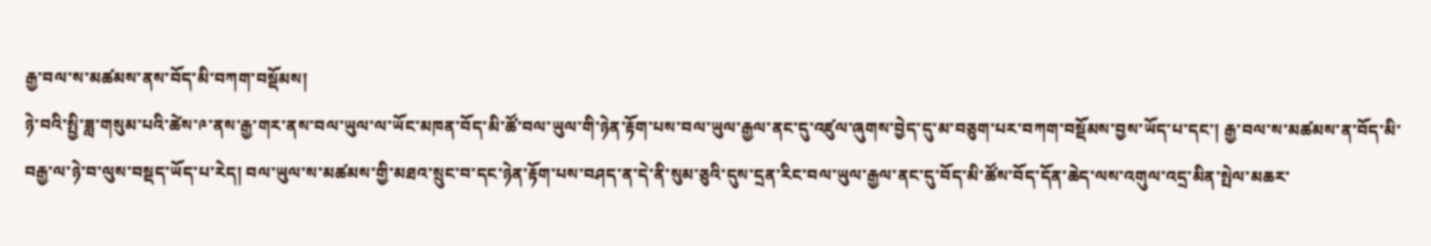རྒྱ་བལ་ས་མཚམས་ནས་བོད་མི་བཀག་བསྡོམས།
ཉེ་བའི་སྤྱི་ཟླ་གསུམ་པའི་ཚེས་༩་ནས་རྒྱ་གར་ནས་བལ་ཡུལ་ལ་ཡོང་མཁན་བོད་མི་ཚོ་བལ་ཡུལ་གི་ཉེན་རྟོག་པས་བལ་ཡུལ་རྒྱལ་ནང་དུ་འཛུལ་ཞུགས་བྱེད་དུ་མ་བཅུག་པར་བཀག་བསྡོམས་བྱས་ཡོད་པ་དང་། རྒྱ་བལ་ས་མཚམས་ན་བོད་མི་བརྒྱ་ལ་ཉེ་བ་ལུས་བསྡད་ཡོད་པ་རེད། བལ་ཡུལ་ས་མཚམས་གྱི་མཐའ་སྲུང་བ་དང་ཉེན་རྟོག་པས་བཤད་ན་དེ་ནི་སུམ་ཅུའི་དུས་དྲན་རིང་བལ་ཡུལ་རྒྱལ་ནང་དུ་བོད་མི་ཚོས་བོད་དོན་ཆེད་ལས་འགུལ་འདྲ་མིན་སྤེལ་མཆར་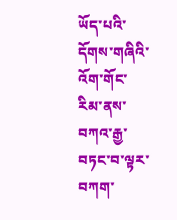ཡོད་པའི་དོགས་གཞིའི་འོག་གོང་རིམ་ནས་བཀའ་རྒྱ་བཏང་བ་ལྟར་བཀག་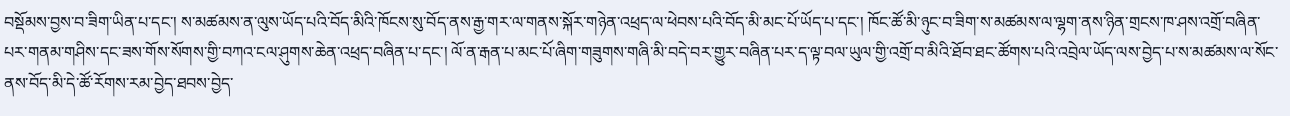བསྡོམས་བྱས་བ་ཟིག་ཡིན་པ་དང་། ས་མཚམས་ན་ལུས་ཡོད་པའི་བོད་མིའི་ཁོངས་སུ་བོད་ནས་རྒྱ་གར་ལ་གནས་སྐོར་གཉེན་འཕྲད་ལ་ཕེབས་པའི་བོད་མི་མང་པོ་ཡོད་པ་དང་། ཁོང་ཚོ་མི་ཉུང་བ་ཟིག་ས་མཚམས་ལ་ལྷག་ནས་ཉིན་གྲངས་ཁ་ཤས་འགྲོ་བཞིན་པར་གནམ་གཤིས་དང་ཟས་གོས་སོགས་གྱི་བཀའ་ངལ་ཤུགས་ཆེན་འཕྲད་བཞིན་པ་དང་། ལོ་ན་རྒན་པ་མང་པོ་ཞིག་གཟུགས་གཞི་མི་བདེ་བར་གྱུར་བཞིན་པར་ད་ལྟ་བལ་ཡུལ་གྱི་འགྲོ་བ་མིའི་ཐོབ་ཐང་ཚོགས་པའི་འབྲེལ་ཡོད་ལས་བྱེད་པ་ས་མཚམས་ལ་སོང་ནས་བོད་མི་དེ་ཚོ་རོགས་རམ་བྱེད་ཐབས་བྱེད་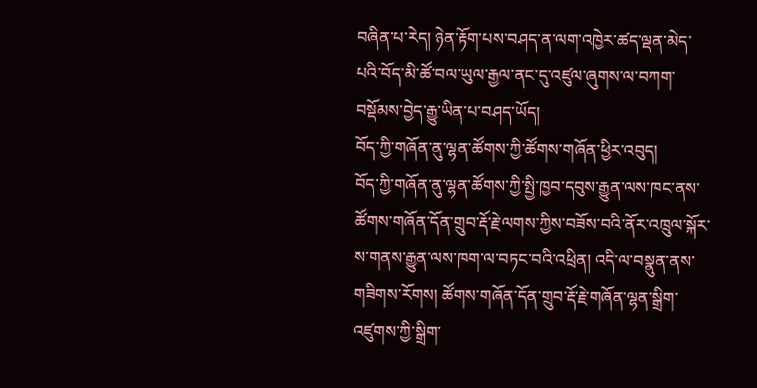བཞིན་པ་རེད། ཉེན་རྟོག་པས་བཤད་ན་ལག་འཁྱེར་ཚད་ལྡན་མེད་པའི་བོད་མི་ཚོ་བལ་ཡུལ་རྒྱལ་ནང་དུ་འཛུལ་ཞུགས་ལ་བཀག་བསྡོམས་བྱེད་རྒྱུ་ཡིན་པ་བཤད་ཡོད།
བོད་ཀྱི་གཞོན་ནུ་ལྷན་ཚོགས་ཀྱི་ཚོགས་གཞོན་ཕྱིར་འབུད།
བོད་ཀྱི་གཞོན་ནུ་ལྷན་ཚོགས་ཀྱི་སྤྱི་ཁྱབ་དབུས་རྒྱུན་ལས་ཁང་ནས་ཚོགས་གཞོན་དོན་གྲུབ་རྡོ་རྗེ་ལགས་ཀྱིས་བཟོས་བའི་ནོར་འཁྲུལ་སྐོར་ས་གནས་རྒྱུན་ལས་ཁག་ལ་བཏང་བའི་འཕྲིན། འདི་ལ་བསྣུན་ནས་གཟིགས་རོགས། ཚོགས་གཞོན་དོན་གྲུབ་རྡོ་རྗེ་གཞོན་ལྷན་སྒྲིག་འཛུགས་ཀྱི་སྒྲིག་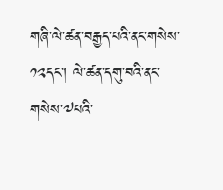གཞི་ལེ་ཚན་བརྒྱད་པའི་ནང་གསེས་༡༢དང་། ལེ་ཚན་དགུ་བའི་ནང་གསེས་༧པའི་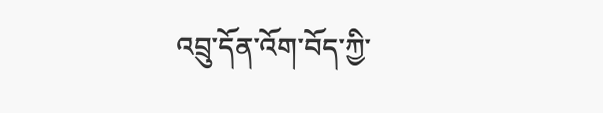འབྲུ་དོན་འོག་བོད་ཀྱི་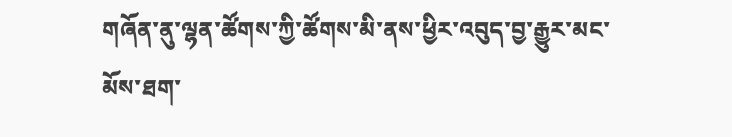གཞོན་ནུ་ལྷན་ཚོགས་ཀྱི་ཚོགས་མི་ནས་ཕྱིར་འབུད་བྱ་རྒྱུར་མང་མོས་ཐག་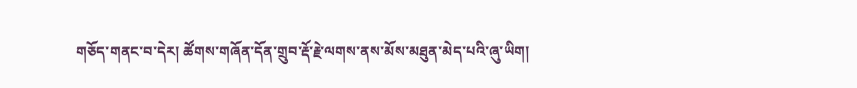གཅོད་གནང་བ་དེར། ཚོགས་གཞོན་དོན་གྲུབ་རྡོ་རྗེ་ལགས་ནས་མོས་མཐུན་མེད་པའི་ཞུ་ཡིག།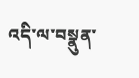འདི་ལ་བསྣུན་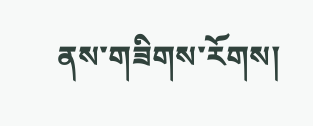ནས་གཟིགས་རོགས།